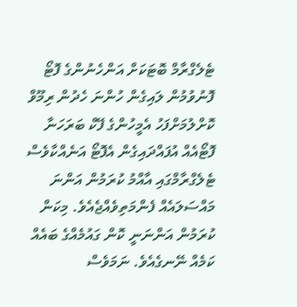ޓެލެގްރާމް ބޮޓަކަށް އަންހެނުންގެ ފޮޓޯ ފޮނުވުމުން ލައިގެން ހުންނަ ހެދުން ރިމޫވް ކޮށްލުމަށްފަހު އެމީހުންގެ ފޭކް ބަރަހަނާ ފޮޓޯއެއް އުފައްދައިގެން އެފޮޓޯ އަނެއްކާވެސް ޓެލެގްރާމްގައި އާއްމު ކުރަމުން އަންނަ މައްސަލައެއް ފެންމަތިވެއްޖެއެވެ. މިކަން ކުރަމުން އަންނަނީ ކޮން ގައުމެއްގެ ބައެއް ކަމެއް ނޭނގެއެވެ. ނަމަވެސް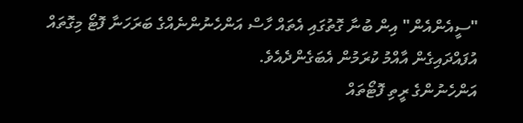"ސީއެންއެން" އިން ބުނާ ގޮތުގައި އެތައް ހާސް އަންހެނުންނެއްގެ ބަރަހަނާ ފޮޓޯ މިގޮތައް އުފައްދައިގެން އާއްމު ކުރަމުން އެބަގެންދެއެވެ.
އަންހެނުންގެ ރީތި ފޮޓޯތައް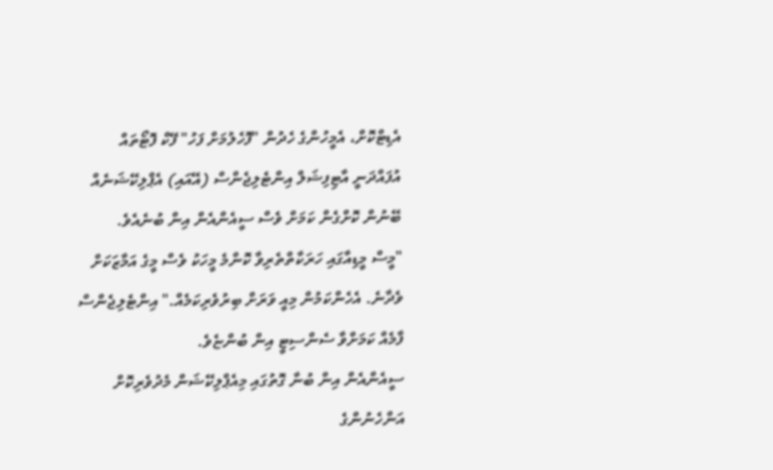އެޑިޓްކޮށް، އެމީހުންގެ ހެދުން "ފޮހެލުމަށް ފަހު" ފޭކް ފޮޓޯތައް އުފައްދަނީ އާޓިފިޝަލް އިންޓެލިޖެންސް (އޭއައި) އެޕްލިކޭޝަނެއް ބޭނުން ކޮށްގެން ކަމަށް ވެސް ސީއެންއެން އިން ބުނެއެވެ.
"މީސް މީޑިއާގައި ހަރަކާތްތެރިވާ ކޮންމެ މީހަކު ވެސް މީގެ އަމާޒަކަށް ވެދާނެ. އެހެންކަމުން މިއީ ވަރަށް ބިރުވެރިކަމެއް." އިންޓެލިޖެންސް ފާމެއް ކަމަށްވާ ސެންސިޓީ އިން ބުންޏެވެ.
ސީއެންއެން އިން ބުނާ ގޮތުގައި މިއެޕްލިކޭޝަން މެދުވެރިކޮށް އަންހެނުންގެ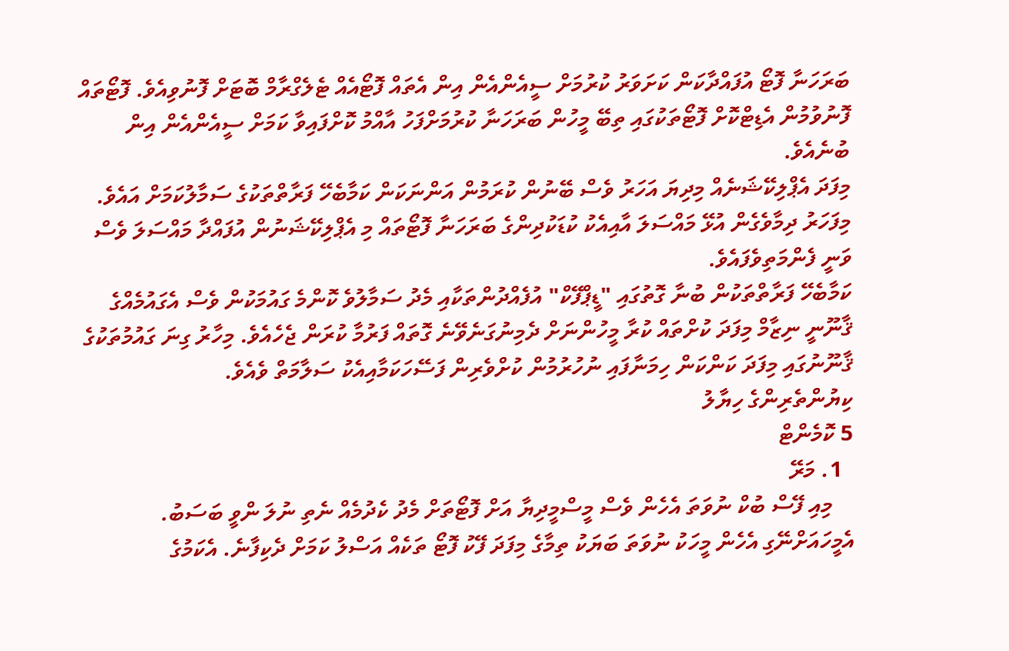ބަރަހަނާ ފޮޓޯ އުފައްދާކަން ކަށަވަރު ކުރުމަށް ސީއެންއެން އިން އެތައް ފޮޓޯއެއް ޓެލެގްރާމް ބޮޓަށް ފޮނުވިއެވެ. ފޮޓޯތައް ފޮނުވުމުން އެޑިޓްކޮށް ފޮޓޯތަކުގައި ތިބޭ މީހުން ބަރަހަނާ ކުރުމަށްފަހު އާއްމު ކޮށްފައިވާ ކަމަށް ސީއެންއެން އިން ބުނެއެވެ.
މިފަދަ އެޕްލިކޭޝަނެއް މިދިޔަ އަހަރު ވެސް ބޭނުން ކުރަމުން އަންނަކަން ކަމާބެހޭ ފަރާތްތަކުގެ ސަމާލުކަމަށް އައެވެ.
މިފަހަރު ދިމާވެގެން އުޅޭ މައްސަލަ އާއިއެކު ކުޑަކުދިންގެ ބަރަހަނާ ފޮޓޯތައް މި އެޕްލިކޭޝަނުން އުފައްދާ މައްސަލަ ވެސް ވަނީ ފެންމަތިވެފައެވެ.
ކަމާބެހޭ ފަރާތްތަކުން ބުނާ ގޮތުގައި "ޑީޕްފޭކް" އުފެއްދުންތަކާއި މެދު ސަމާލުވެ ކޮންމެ ގައުމަކުން ވެސް އެގައުމެއްގެ ޤާނޫނީ ނިޒާމް މިފަދަ ކުށްތައް ކުރާ މީހުންނަށް ދެމިނުގަނެވޭނެ ގޮތައް ފަރުމާ ކުރަން ޖެހެއެވެ. މިހާރު ގިނަ ގައުމުތަކުގެ ޤާނޫނުގައި މިފަދަ ކަންކަން ހިމަނާފައި ނުހުރުމުން ކުށްވެރިން ފަސޭހަކަމާއިއެކު ސަލާމަތް ވެއެވެ.
ކިޔުންތެރިންގެ ހިޔާލު
5 ކޮމެންޓް
  1. މަރޭ
    މިއި ފޭސް ބުކް ނުވަތަ އެހެން ވެސް މީސްމީދިޔާ އަށް ފޮޓޯތަށް މެދު ކެދުމެއް ނެތި ނުލަ ންވީ ބަސަބު. އެމީހައަށްނޭގި އެހެން މީހަކު ނުވަތަ ބަޔަކު ތިމާގެ މިފަދަ ފޭކު ފޮޓޯ ތަކެއް އަސްލު ކަމަށް ދެކިފާނެ. އެކަމުގެ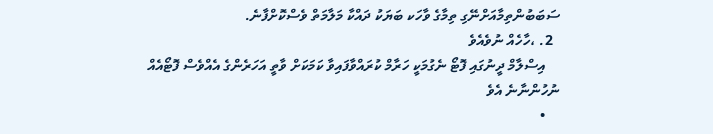ސަބަބުންތިމާއަށްނޭގި ތިމާގެ ވާހަކ ބަޔަކު ދައްކާ މަލާމަތް ވެސްކޮށްފާނެ.
  2. ،ހާހެއް ނުވެއެވެ
    އިސްލާމް ދީނުގައި ފޮޓޯ ނެގުމަކީ ހަރާމް ކުރައްވާފައިވާ ކަމަކަށް ވާތީ އަހަރެންގެ އެއްވެސް ފޮޓޯއެއް ނުހުންނާނެ އެވެ
    •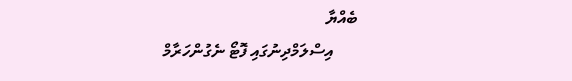ބެއްޔާ
      އިސްލަމްދިނުގައި ފޮޓޯ ނެގުންހަރާމް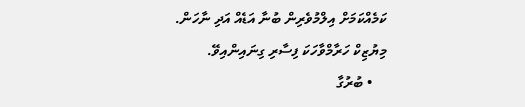ކަމެއްކަމަށް އިލްމުވެރިން ބުނާ އަޑެއް އަދި ނާހަން. މިޔުޒިކް ހަރާމްވާހަކަ ފިސާރި ގިނައިންއިވޭ.
    • ބުރުގާ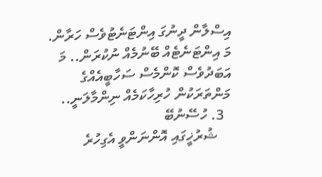އިސްލާން ދީނުގަ އިންޓަނެޓުވެސް ހަރާން. މަ އިންޓަނެޓެއް ބޭނުމެއް ނުކުރަން.. މަ އަބަދުވެސް ކޮންމެސް ސަހާބީއެއްގެ މަންތަރަކުން ހުރިހާކަމެއް ނިންމާލަނީ..
  3. ހުސޭނުބޭ
    ޝުރުޚީގައި އޮންނަންވީ އެގިހުރެ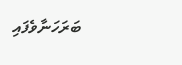ބަރަހަނާވެފައި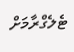ޓެލެގްރާމަށް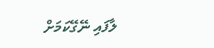ލާފައި ނޭގޭކަމަށް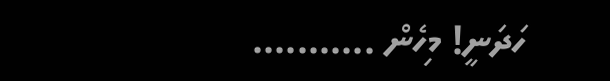ހަދަނީ! މިހެން ...........